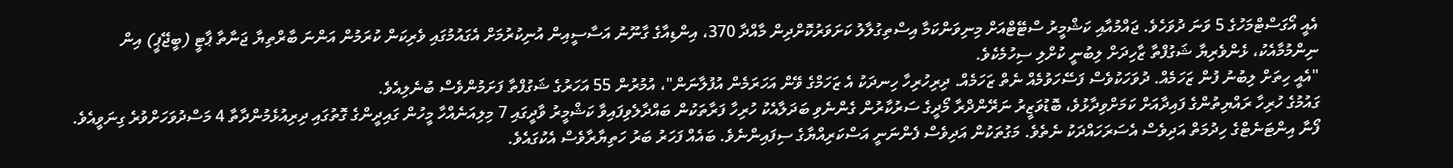އެއީ އޯގަސްޓްމަހުގެ 5 ވަނަ ދުވަހެވެ. ޖައްމުއާއި ކަޝްމީރު ސްޓޭޓްއަށް މިނިވަންކަމާ އިސްތިގުލާލު ކަށަވަރުކޮށްދިން މާއްދާ 370، އިންޑިއާގެ ގާނޫނު އަސާސީއިން އުނިކުރުމަށް އެގައުމުގައި ވެރިކަން ކުރަމުން އަންނަ ބާރްތިޔާ ޖަނާތާ ޕާޓީ (ބީޖޭޕީ) އިން ނިންމުމާއެކު، ޅެންވެރިޔާ ޝަގުފްތާ ޒާހިދަށް ލިބުނީ ކުށްލި ސިހުމެކެވެ.
"އެއީ ހިތަށް ލިބުނު ފުން ޒަހަމެއް. ދުވަހަކުވެސް ފަސޭހަވުމެއް ނެތް ޒަހަމެއް. ދިރިހުރިހާ ހިނދަކު އެ ޒަހަމްގެ ވޭން އަހަރަމެން އުފުލާނަން"، އުމުރުން 55 އަހަރުގެ ޝަގުފްތާ ފަށަމުންވެސް ބުނެލިއެވެ.
ގައުމުގެ ހުރިހާ ރައްޔިތުންގެ ފައިދާއަށް ކަމަށްވިދާޅުވެ، ބޮޑުވަޒީރު ނަރޭންދްރާ މޯދީގެ ސަރުކާރުން ގެންނެވި ބަދަލާއެކު ހުރިހާ ފަރާތަކުން ބައްދާލެވިފައިވާ ކަޝްމީރު ވާދީގައި 7 މިލިއަނެއްހާ މީހުން ގައިދީންގެ ގޮތުގައި ދިރިއުޅެމުންދާތާ 4 މަސްދުވަހަށްވުރެ ގިނަވީއެވެ. ފޯނާ އިންޓަނެޓްގެ ހިދުމަތް އަދިވެސް އެސަރަހައްދަކު ނެތެވެ. މަގުތަކުން އަދިވެސް ފެންނަނީ އަސްކަރިއްޔާގެ ސިފައިންނެވެ. ބައެއް ފަހަރު ބަރު ހަތިޔާރާވެސް އެކުގައެވެ.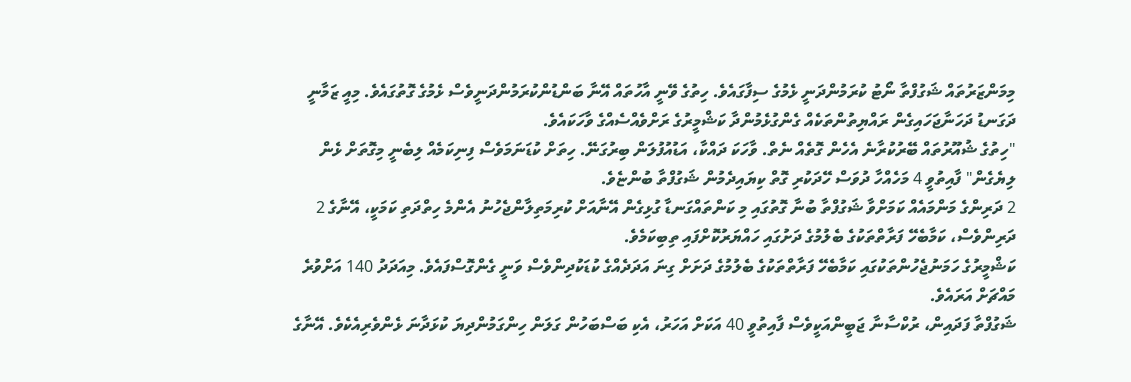މިމަންޒަރުތައް ޝަގުފްތާ ނޯޓު ކުރަމުންދަނީ ޅެމުގެ ސިފާގައެވެ. ހިތުގެ ވޭނީ އާހުތައް އޭނާ ބަންޑުންކުރަމުންދަނީވެސް ޅެމުގެ ގޮތުގައެވެ. މިއީ ޒަމާނީ ދަގަނޑު ދަހަނާޖަހައިގެން ރައްޔިތުންތަކެއް ގެންގުޅެމުންދާ ކަޝްމީރުގެ ރަށްވެއްސެއްގެ ވާހަކައެވެ.
"ހިތުގެ ޝުއޫރުތައް ބޭރުކުރާނެ އެހެން ގޮތެއް ނެތް. ވާހަކަ ދައްކާ، އަޑުއުފުލަން ބިރުގަނޭ. ހިތަށް ކުޑަނަމަވެސް ފިނިކަމެއް ލިބެނީ މިގޮތަށް ޅެން ލިޔެގެން" ފާއިތުވީ 4 މަހެއްހާ ދުވަސް ހޭދަކުރި ގޮތް ކިޔައިދެމުން ޝަގުފްތާ ބުންޏެވެ.
2 ދަރިންގެ މަންމައެއް ކަމަށްވާ ޝަގުފްތާ ބުނާ ގޮތުގައި މި ކަންތައްގަނޑާ ގުޅިގެން އޭނާއަށް ކުރިމަތިލާންޖެހުނު އެންމެ ހިތްދަތި ކަމަކީ، އޭނާގެ 2 ދަރިންވެސް، ކަމާބެހޭ ފަރާތްތަކުގެ ބެލުމުގެ ދަށުގައި ހައްޔަރުކޮށްފައި ތިބިކަމެވެ.
ކަޝްމީރުގެ ހަމަނުޖެހުންތަކުގައި ކަމާބެހޭ ފަރާތްތަކުގެ ބެލުމުގެ ދަށަށް ގިނަ އަދަދެއްގެ ކުޑަކުދިންވެސް ވަނީ ގެންގޮސްފައެވެ. މިއަދަދު 140 އަށްވުރެ މައްޗަށް އަރައެވެ.
ޝަގުފްތާ ފަދައިން، ރުކްސާނާ ޖަބީންއަކީވެސް ފާއިތުވީ 40 އަކަށް އަހަރު، އެކި ބަސްބަހުން ގަލަން ހިންގަމުންދިޔަ ކުޅަދާނަ ޅެންވެރިއެކެވެ. އޭނާގެ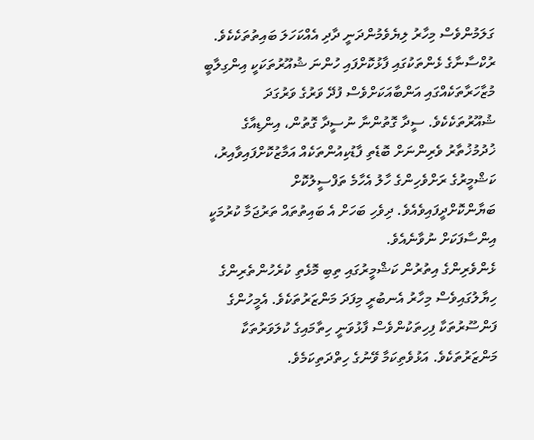ގަލަމުންވެސް މިހާރު ލިޔެވެމުންދަނީ ދާދި އެއްކަހަލަ ބައިތުތަކެކެވެ.
ރުކްސާނާގެ ޅެންތަކުގައި ފާޅުކޮށްފައި ހުންނަ ޝުއޫރުތަކަކީ އިންގިލާބީ މުޒާހަރާތަކެއްގައި އަންބާއަކަށްވެސް ފުދޭ ވަރުގެ ވަރުގަދަ ޝުއޫރުތަކެކެވެ. ސީދާ ގޮތުންނާ ނުސީދާ ގޮތުން، އިންޑިއާގެ ޚުދުމުޚުތާރު ވެރިންނަށް ބޮޑެތި ފާޑުކިއުންތަކެއް އަމާޒުކޮށްފައިވާއިރު، ކަޝްމީރުގެ ރަށްވެހިންގެ ހާލު އެހާމެ ތަފްސީލުކޮށް ބަޔާންކޮށްދީފައިވެއެވެ. ދިވެހި ބަހަށް އެ ބައިތުތައް ތަރުޖަމާ ކުރުމަކީ އިންސާފަކަށް ނުވާނެއެވެ.
ޅެންވެރިންގެ އިތުރުން ކަޝްމީރުގައި ތިބި މޮޅެތި ކުރެހުންތެރިންގެ ހިޔާލުގައިވެސް މިހާރު އެނބުރީ މިފަދަ މަންޒަރުތަކެވެ. އެމީހުންގެ ފަންސޫރުތަކާ ފިހިތަކުންވެސް ފާޅުވަނީ ހިތާމައިގެ ކުލަވަރުތަކާ މަންޒަރުތަކެވެ. އަޅުވެތިކަމާ ވޭނުގެ ހިތްދަތިކަމެވެ.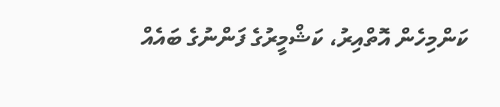ކަންމިހެން އޮތްއިރު، ކަޝްމީރުގެ ފަންނުގެ ބައެއް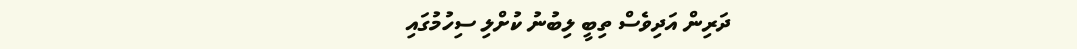ދަރިން އަދިވެސް ތިބީ ލިބުނު ކުށްލި ސިހުމުގައި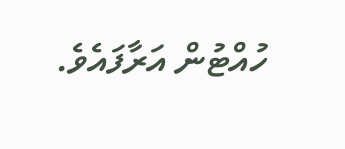ހުއްޓުން އަރާފައެވެ.